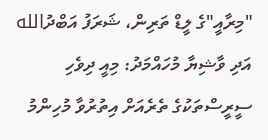"މިރާއީ"ގެ ލީޑް ތަރިން، ޝަރަފު އަބްދުالله އަދި ވާޝިޔާ މުހައްމަދު: މިއީ ދިވެހި ސީރީސްތަކުގެ ތެރެއަށް އިތުރުވާ މުހިންމު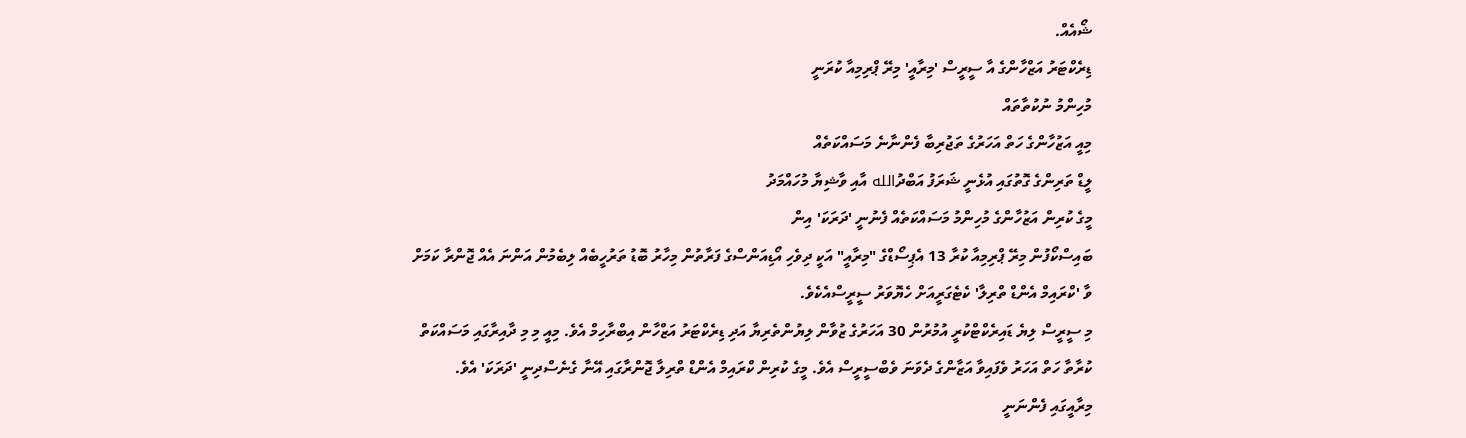ޝޯއެއް.
ޑިރެކްޓަރު އަޒްހާންގެ އާ ސީރީސް 'މިރާއީ' މިރޭ ޕްރިމިއާ ކުރަނީ
މުހިންމު ނުކުތާތައް
މިއީ އަޒުހާންގެ ހަތް އަހަރުގެ ތަޖުރިބާ ފެންނާނެ މަސައްކަތެއް
ލީޑް ތަރިންގެ ގޮތުގައި އުޅެނީ ޝަރަފު އަބްދުالله އާއި ވާޝިޔާ މުހައްމަދު
މީގެ ކުރިން އަޒުހާންގެ މުހިންމު މަސައްކަތެއް ފެނުނީ 'ދަރަކަ' އިން
ބައިސްކޯފުން މިރޭ ޕްރިމިއާ ކުރާ 13 އެޕިސޯޑްގެ "މިރާއީ" އަކީ ދިވެހި އޯޑިއަންސްގެ ފަރާތުން މިހާރު ބޮޑު ތަރުހީބެއް ލިބެމުން އަންނަ އެއް ޖޮންރާ ކަމަށް ވާ 'ކްރައިމް އެންޑް ތްރިލާ' ކެޓެގަރީއަށް ހެޔޮވަރު ސީރީސްއެކެވެ.
މި ސީރީސް ލިޔެ ޑައިރެކްޓްކުރީ އުމުރުން 30 އަހަރުގެ ޒުވާން ލިޔުންތެރިޔާ އަދި ޑިރެކްޓަރު އަޒްހާން އިބްރާހިމް އެވެ. މިއީ މި މި ދާއިރާގައި މަސައްކަތް ކުރާތާ ހަތް އަހަރު ވެފައިވާ އަޒާންގެ ދެވަނަ ވެބްސީރީސް އެވެ. މީގެ ކުރިން ކްރައިމް އެންޑް ތްރިލާ ޖޮންރާގައި އޭނާ ގެނެސްދިނީ 'ދަރަކަ' އެވެ.
މިރާއީގައި ފެންނަނީ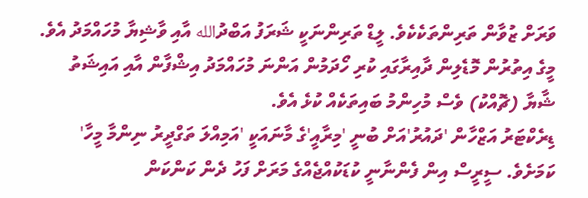ވަރަށް ޒުވާން ތަރިންތަކެކެވެ. ލީޑް ތަރިންނަކީ ޝަރަފު އަބްދުالله އާއި ވާޝިޔާ މުހައްމަދު އެވެ. މީގެ އިތުރުން މޮޑެލިން ދާއިރާގައި ކުރި ހޯދަމުން އަންނަ މުހައްމަދު އިޝްފާން އާއި އައިޝަތު ޝާޔާ (ޗޮއްކު) ވެސް މުހިންމު ބައިތަކެއް ކުޅެ އެވެ.
ޑިރެކްޓަރު އަޒްހާން 'ދައުރު'އަށް ބުނީ 'މިރާއީ'ގެ މާނައަކީ 'އަމިއްލަ ތަގްދީރު ނިންމާ މީހާ' ކަމަށެވެ. ސީރީސް އިން ފެންނާނީ ކުޑަކުއްޖެއްގެ މަރަށް ފަހު ދެން ކަންކަން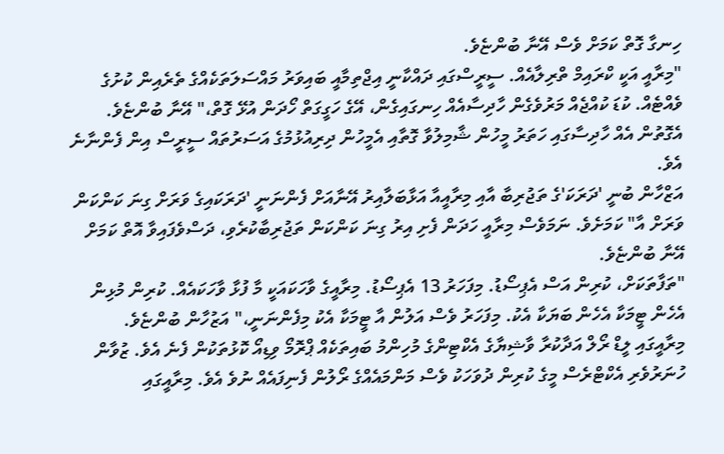ހިނގާ ގޮތް ކަމަށް ވެސް އޭނާ ބުންޏެވެ.
"މިރާއީ އަކީ ކްރައިމް ތްރިލާއެއް. ސީރީސްގައި ދައްކާނީ އިޖްތިމާއީ ބައިވަރު މައްސަލަތަކެއްގެ ތެރެއިން ކުށުގެ ވެއްޓެއް. ކުޑަ ކުއްޖެއް މަރުވެގެން ހާދިސާއެއް ހިނގައިގެން، އޭގެ ހަގީގަތް ހޯދަން އުޅޭ ގޮތް،" އޭނާ ބުންޏެވެ.
އެގޮތުން އެއް ހާދިސާގައި ހަތަރު މީހުން ޝާމިލުވާ ގޮތާއި އެމީހުން ދިރިއުޅުމުގެ އަސަރުތައް ސީރީސް އިން ފެންނާނެ އެވެ.
އަޒްހާން ބުނީ 'ދަރަކަ'ގެ ތަޖުރިބާ އާއި މިރާއީއާ އަޅާބަލާއިރު އޭނާއަށް ފެންނަނީ 'ދަރަކައިގެ ވަރަށް ގިނަ ކަންކަން ވަރަށް އާ" ކަމަށެވެ. ނަމަވެސް މިރާއީ ހަދަން ފެށި އިރު ގިނަ ކަންކަން ތަޖުރިބާކުރެވި، ދަސްވެފައިވާ އޮތް ކަމަށް އޭނާ ބުންޏެވެ.
"ތަފާތަކަށް، ކުރިން އަސް އެޕިސޯޑު. މިފަހަރު 13 އެޕިސޯޑު. މިރާއީގެ ވާހަކައަކީ މާ ފުޅާ ވާހަކައެއް. ކުރިން މުޅިން އެހެން ޓީމަކާ އެހެން ބަޔަކާ އެކު. މިފަހަރު ވެސް އަލުން އާ ޓީމަކާ އެކު މިފެންނަނީ،" އަޒުހާން ބުންޏެވެ.
މިރާއީގައި ލީޑް ރޯލް އަދާކުރާ ވާޝިޔާގެ އެކްޓިންގެ މުހިންމު ބައިތަކެއް ޕްރޮމޯ ވިޑިއޯ ކޮޅުތަކުން ފެނެ އެވެ. ޒުވާން ހުނަރުވެރި އެކްޓްރެސް މީގެ ކުރިން ދުވަހަކު ވެސް މަންމައެއްގެ ރޯލުން ފެނިފައެއް ނުވެ އެވެ. މިރާއީގައި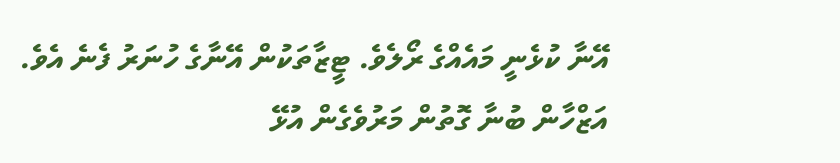އޭނާ ކުޅެނީ މައެއްގެ ރޯލެވެ. ޓީޒާތަކުން އޭނާގެ ހުނަރު ފެނެ އެވެ.
އަޒްހާން ބުނާ ގޮތުން މަރުވެގެން އުޅޭ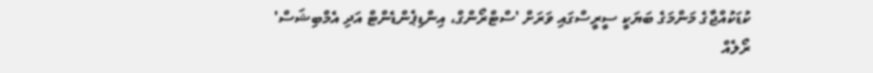ކުޑަކުއްޖާގެ މަންމަގެ ބަޔަކީ ސީރީސްގައި ވަރަށް 'ސްޓްރޯންގް، އިންޑިޕެންޑެންޓް އަދި އެމްބިޝަސް' ރޯލެއް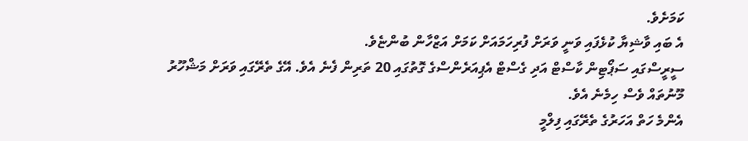ކަމަށެވެ.
އެ ބައި ވާޝިޔާ ކުޅެފައި ވަނީ ވަރަށް ފުރިހަމައަށް ކަމަށް އަޒްހާން ބުންޏެވެ.
ސީރީސްގައި ސަޕޯޓިން ކާސްޓް އަދި ގެސްޓް އެޕިއަރެންސްގެ ގޮތުގައި 20 ތަރިން ފެނެ އެވެ. އޭގެ ތެރޭގައި ވަރަށް މަޝްހޫރު މޫނުތައް ވެސް ހިމެނެ އެވެ.
އެންމެ ހަތް އަހަރުގެ ތެރޭގައި ފިލްމީ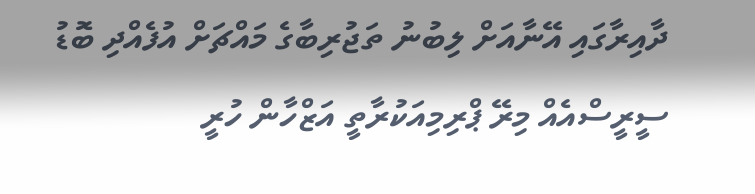ދާއިރާގައި އޭނާއަށް ލިބުނު ތަޖުރިބާގެ މައްޗަށް އުފެއްދި ބޮޑު ސީރީސްއެއް މިރޭ ޕްރިމިއަކުރާތީ އަޒްހާން ހުރީ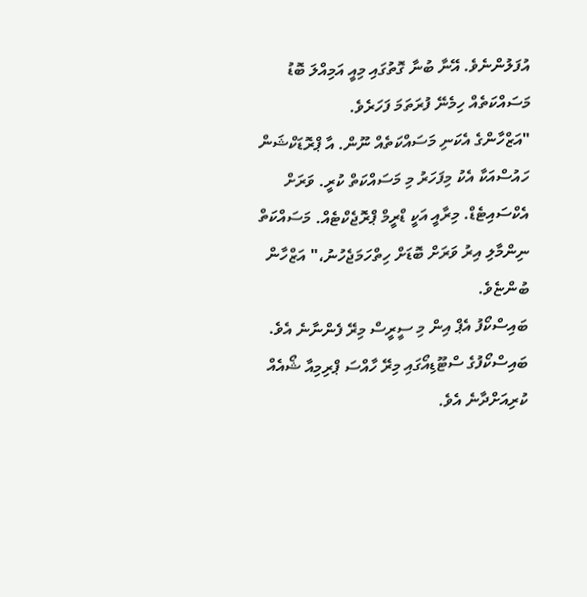އުފަލުންނެވެ. އޭނާ ބުނާ ގޮތުގައި މިއީ އަމިއްލަ ބޮޑު މަސައްކަތެއް ހިމެނޭ ފުރަތަމަ ފަހަރެވެ.
"އަޒްހާންގެ އެކަނި މަސައްކަތެއް ނޫން. އާ ޕްރޮޑަކްޝަން ހައުސްއަކާ އެކު މިފަހަރު މި މަސައްކަތް ކުރީ. ވަރަށް އެކްސައިޓެޑް. މިރާއީ އަކީ ޑްރީމް ޕްރޮޖެކްޓެއް. މަސައްކަތް ނިންމާލި އިރު ވަރަށް ބޮޑަށް ހިތްހަމަޖެހުނު،" އަޒްހާން ބުންޏެވެ.
ބައިސްކޯފު އެޕް އިން މި ސީރީސް މިރޭ ފެންނާނެ އެވެ. ބައިސްކޯފުގެ ސްޓޫޑިއޯގައި މިރޭ ހާއްސަ ޕްރިމިއާ ޝޯއެއް ކުރިއަށްދާނެ އެވެ.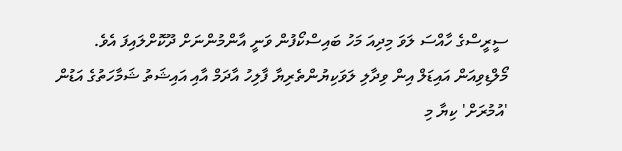ސީރީސްގެ ހާއްސަ ލަވަ މިދިއަ މަހު ބައިސްކޯފުން ވަނީ އާންމުންނަށް ދޫކޮށްލައިފަ އެވެ.
މޯލްޑިވިއަން އައިޑަލް އިން ވިދާލި ލަވަކިޔުންތެރިޔާ ފާލިހު އާދަމް އާއި އައިޝަތު ޝަމާހަތުގެ އަޑުން 'އުމުރަށް' ކިޔާ މި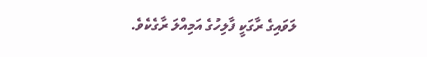ލަވައިގެ ރާގަކީ ފާލިހުގެ އަމިއްލަ ރާގެކެވެ.